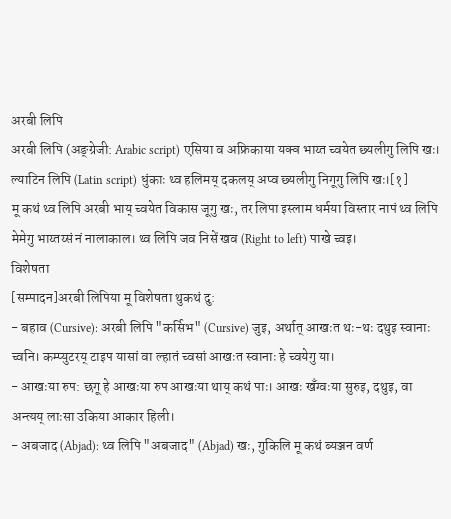अरबी लिपि
अरबी लिपि (अङ्ग्रेजी: Arabic script) एसिया व अफ्रिकाया यक्व भाय्त च्वयेत छ्यलीगु लिपि खः। ल्याटिन लिपि (Latin script) धुंकाः थ्व हलिमय् दकलय् अप्व छ्यलीगु निगूगु लिपि खः।[१]
मू कथं थ्व लिपि अरबी भाय् च्वयेत विकास जूगु खः, तर लिपा इस्लाम धर्मया विस्तार नापं थ्व लिपि मेमेगु भाय्तय्सं नं नालाकाल। थ्व लिपि जव निसें खव (Right to left) पाखे च्वइ।
विशेषता
[सम्पादन]अरबी लिपिया मू विशेषता थुकथं दु:
- बहाव (Cursive): अरबी लिपि "कर्सिभ" (Cursive) जुइ, अर्थात् आखःत थः-थः दथुइ स्वानाः च्वनि। कम्प्युटरय् टाइप यासां वा ल्हातं च्वसां आखःत स्वानाः हे च्वयेगु या।
- आखःया रुप: छगू हे आखःया रुप आखःया थाय् कथं पाः। आखः खँग्वःया सुरुइ, दथुइ, वा अन्त्यय् लाःसा उकिया आकार हिली।
- अबजाद (Abjad): थ्व लिपि "अबजाद" (Abjad) खः, गुकिलि मू कथं ब्यञ्जन वर्ण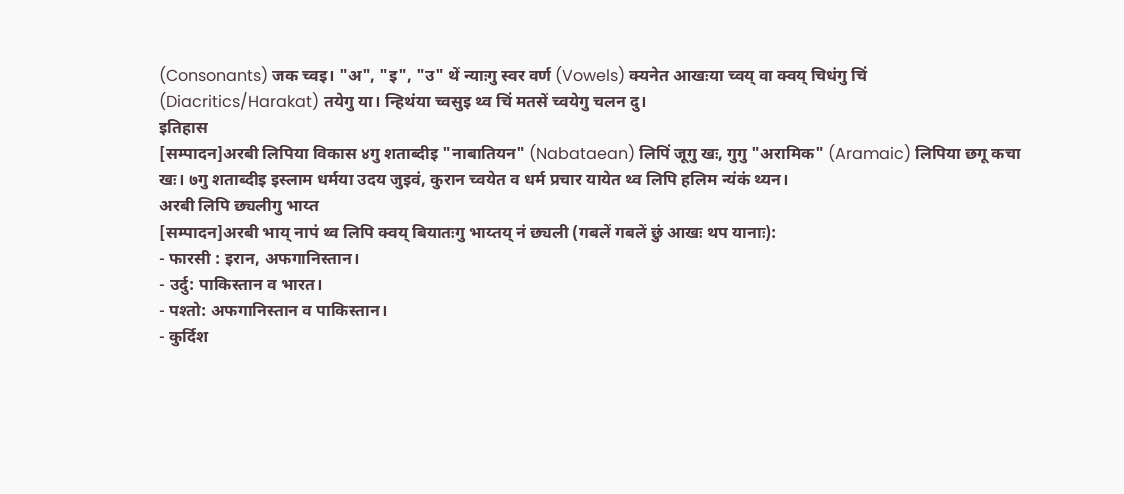(Consonants) जक च्वइ। "अ", "इ", "उ" थें न्याःगु स्वर वर्ण (Vowels) क्यनेत आखःया च्वय् वा क्वय् चिधंगु चिं (Diacritics/Harakat) तयेगु या। न्हिथंया च्वसुइ थ्व चिं मतसें च्वयेगु चलन दु।
इतिहास
[सम्पादन]अरबी लिपिया विकास ४गु शताब्दीइ "नाबातियन" (Nabataean) लिपिं जूगु खः, गुगु "अरामिक" (Aramaic) लिपिया छगू कचा खः। ७गु शताब्दीइ इस्लाम धर्मया उदय जुइवं, कुरान च्वयेत व धर्म प्रचार यायेत थ्व लिपि हलिम न्यंकं थ्यन।
अरबी लिपि छ्यलीगु भाय्त
[सम्पादन]अरबी भाय् नापं थ्व लिपि क्वय् बियातःगु भाय्तय् नं छ्यली (गबलें गबलें छुं आखः थप यानाः):
- फारसी : इरान, अफगानिस्तान।
- उर्दु: पाकिस्तान व भारत।
- पश्तो: अफगानिस्तान व पाकिस्तान।
- कुर्दिश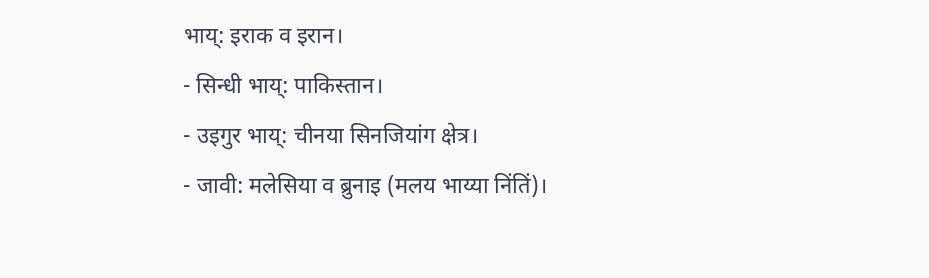भाय्: इराक व इरान।
- सिन्धी भाय्: पाकिस्तान।
- उइगुर भाय्: चीनया सिनजियांग क्षेत्र।
- जावी: मलेसिया व ब्रुनाइ (मलय भाय्या निंतिं)।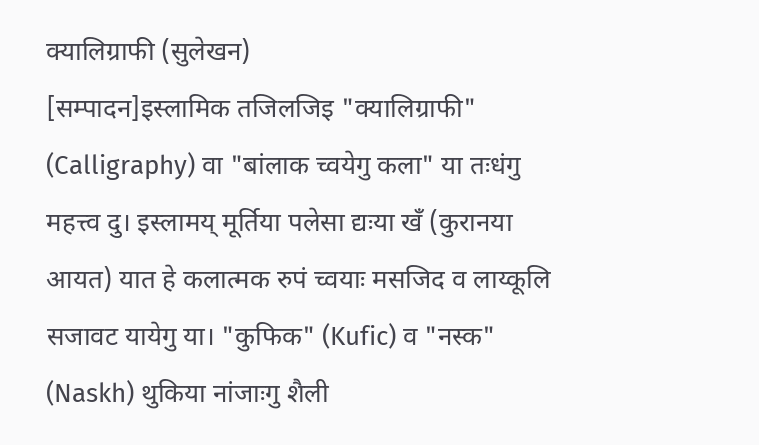क्यालिग्राफी (सुलेखन)
[सम्पादन]इस्लामिक तजिलजिइ "क्यालिग्राफी" (Calligraphy) वा "बांलाक च्वयेगु कला" या तःधंगु महत्त्व दु। इस्लामय् मूर्तिया पलेसा द्यःया खँ (कुरानया आयत) यात हे कलात्मक रुपं च्वयाः मसजिद व लाय्कूलि सजावट यायेगु या। "कुफिक" (Kufic) व "नस्क" (Naskh) थुकिया नांजाःगु शैली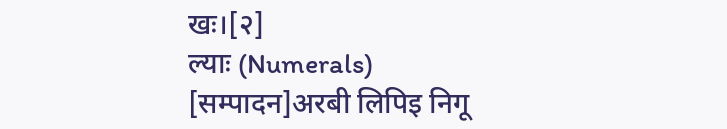खः।[२]
ल्याः (Numerals)
[सम्पादन]अरबी लिपिइ निगू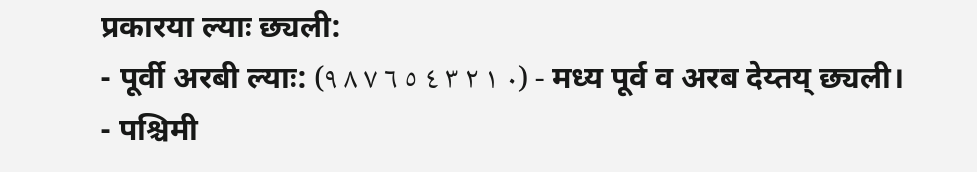प्रकारया ल्याः छ्यली:
- पूर्वी अरबी ल्याः: (٠ ١ ٢ ٣ ٤ ٥ ٦ ٧ ٨ ٩) - मध्य पूर्व व अरब देय्तय् छ्यली।
- पश्चिमी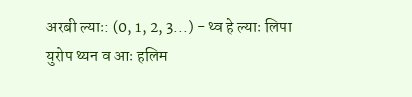अरबी ल्याः: (0, 1, 2, 3...) - थ्व हे ल्याः लिपा युरोप थ्यन व आः हलिम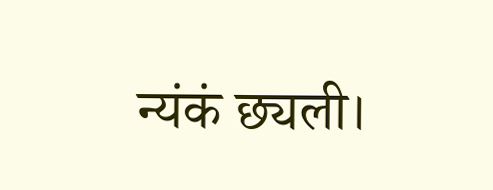न्यंकं छ्यली।